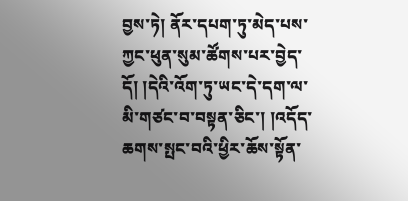བྱས་ཏེ། ནོར་དཔག་ཏུ་མེད་པས་ཀྱང་ཕུན་སུམ་ཚོགས་པར་བྱེད་དོ། །དེའི་འོག་ཏུ་ཡང་དེ་དག་ལ་མི་གཙང་བ་བསྟན་ཅིང་། །འདོད་ཆགས་སྤང་བའི་ཕྱིར་ཆོས་སྟོན་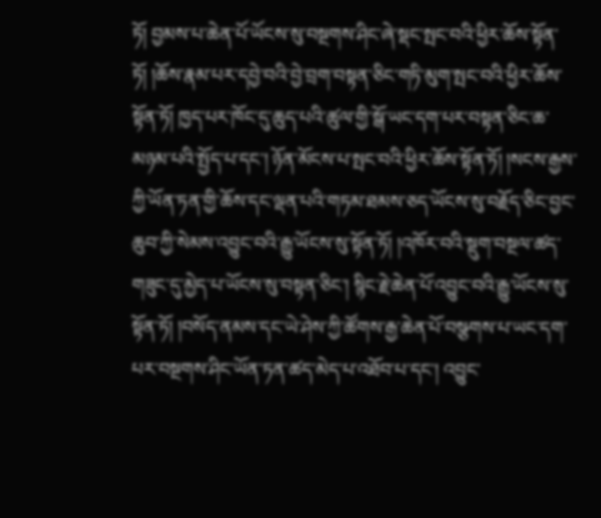ཏོ། བྱམས་པ་ཆེན་པོ་ཡོངས་སུ་བསྔགས་ཤིང་ཞེ་སྡང་སྤང་བའི་ཕྱིར་ཆོས་སྟོན་ཏོ། །ཆོས་རྣམ་པར་དབྱེ་བའི་བྱེ་བྲག་བསྟན་ཅིང་གཏི་མུག་སྤང་བའི་ཕྱིར་ཆོས་སྟོན་ཏོ། ཁྱད་པར་ཁོང་དུ་ཆུད་པའི་ཚུལ་གྱི་སྒོ་ཡང་དག་པར་བསྟན་ཅིང་ཆ་མཉམ་པའི་སྤྱོད་པ་དང་། ཉོན་མོངས་པ་སྤང་བའི་ཕྱིར་ཆོས་སྟོན་ཏོ། །སངས་རྒྱས་ཀྱི་ཡོན་ཏན་གྱི་ཆོས་དང་ལྡན་པའི་གཏམ་ཐམས་ཅད་ཡོངས་སུ་བརྗོད་ཅིང་བྱང་ཆུབ་ཀྱི་སེམས་འབྱུང་བའི་རྒྱུ་ཡོངས་སུ་སྟོན་ཏོ། །འཁོར་བའི་སྡུག་བསྔལ་ཚད་གཟུང་དུ་མྱེད་པ་ཡོངས་སུ་བསྟན་ཅིང་། སྙིང་རྗེ་ཆེན་པོ་འབྱུང་བའི་རྒྱུ་ཡོངས་སུ་སྟོན་ཏོ། །བསོད་ནམས་དང་ཡེ་ཤེས་ཀྱི་ཚོགས་རྒྱ་ཆེན་པོ་བསྩགས་པ་ཡང་དག་པར་བསྔགས་ཤིང་ཡོན་ཏན་ཚད་མེད་པ་འཐོབ་པ་དང་། འབྱུང་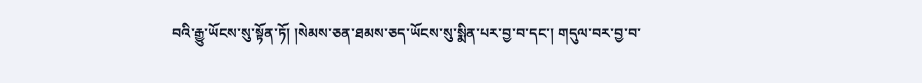བའི་རྒྱུ་ཡོངས་སུ་སྟོན་ཏོ། །སེམས་ཅན་ཐམས་ཅད་ཡོངས་སུ་སྨིན་པར་བྱ་བ་དང་། གདུལ་བར་བྱ་བ་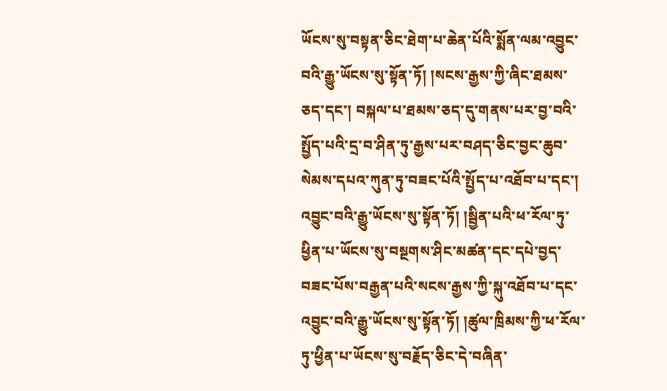ཡོངས་སུ་བསྟན་ཅིང་ཐེག་པ་ཆེན་པོའི་སྨོན་ལམ་འབྱུང་བའི་རྒྱུ་ཡོངས་སུ་སྟོན་ཏོ། །སངས་རྒྱས་ཀྱི་ཞིང་ཐམས་ཅད་དང་། བསྐལ་པ་ཐམས་ཅད་དུ་གནས་པར་བྱ་བའི་སྤྱོད་པའི་དྲ་བ་ཤིན་ཏུ་རྒྱས་པར་བཤད་ཅིང་བྱང་ཆུབ་སེམས་དཔའ་ཀུན་ཏུ་བཟང་པོའི་སྤྱོད་པ་འཐོབ་པ་དང་། འབྱུང་བའི་རྒྱུ་ཡོངས་སུ་སྟོན་ཏོ། །སྦྱིན་པའི་ཕ་རོལ་ཏུ་ཕྱིན་པ་ཡོངས་སུ་བསྔགས་ཤིང་མཚན་དང་དཔེ་བྱད་བཟང་པོས་བརྒྱན་པའི་སངས་རྒྱས་ཀྱི་སྐུ་འཐོབ་པ་དང་འབྱུང་བའི་རྒྱུ་ཡོངས་སུ་སྟོན་ཏོ། །ཚུལ་ཁྲིམས་ཀྱི་ཕ་རོལ་ཏུ་ཕྱིན་པ་ཡོངས་སུ་བརྗོད་ཅིང་དེ་བཞིན་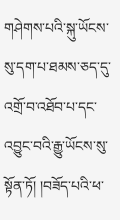གཤེགས་པའི་སྐུ་ཡོངས་སུ་དག་པ་ཐམས་ཅད་དུ་འགྲོ་བ་འཐོབ་པ་དང་འབྱུང་བའི་རྒྱུ་ཡོངས་སུ་སྟོན་ཏོ། །བཟོད་པའི་ཕ་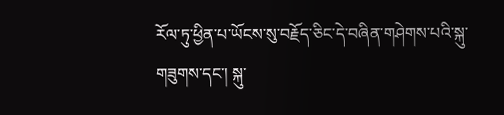རོལ་ཏུ་ཕྱིན་པ་ཡོངས་སུ་བརྗོད་ཅིང་དེ་བཞིན་གཤེགས་པའི་སྐུ་གཟུགས་དང་། སྐུ་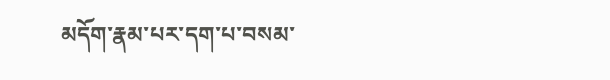མདོག་རྣམ་པར་དག་པ་བསམ་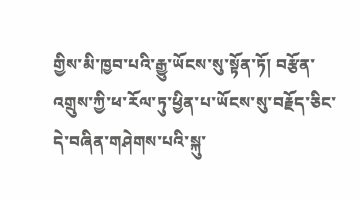གྱིས་མི་ཁྱབ་པའི་རྒྱུ་ཡོངས་སུ་སྟོན་ཏོ། བརྩོན་འགྲུས་ཀྱི་ཕ་རོལ་ཏུ་ཕྱིན་པ་ཡོངས་སུ་བརྗོད་ཅིང་དེ་བཞིན་གཤེགས་པའི་སྐུ་